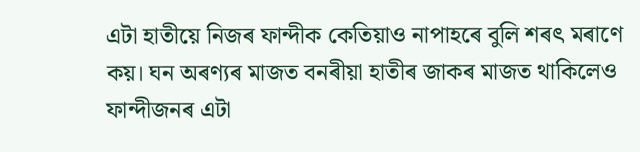এটা হাতীয়ে নিজৰ ফান্দীক কেতিয়াও নাপাহৰে বুলি শৰৎ মৰাণে কয়। ঘন অৰণ্যৰ মাজত বনৰীয়া হাতীৰ জাকৰ মাজত থাকিলেও ফান্দীজনৰ এটা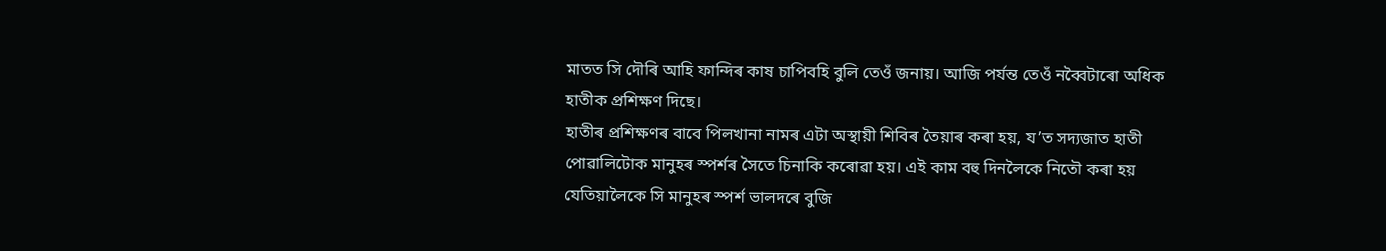মাতত সি দৌৰি আহি ফান্দিৰ কাষ চাপিবহি বুলি তেওঁ জনায়। আজি পৰ্যন্ত তেওঁ নব্বৈটাৰো অধিক হাতীক প্ৰশিক্ষণ দিছে।
হাতীৰ প্ৰশিক্ষণৰ বাবে পিলখানা নামৰ এটা অস্থায়ী শিবিৰ তৈয়াৰ কৰা হয়, য’ত সদ্যজাত হাতী পোৱালিটোক মানুহৰ স্পৰ্শৰ সৈতে চিনাকি কৰোৱা হয়। এই কাম বহু দিনলৈকে নিতৌ কৰা হয় যেতিয়ালৈকে সি মানুহৰ স্পৰ্শ ভালদৰে বুজি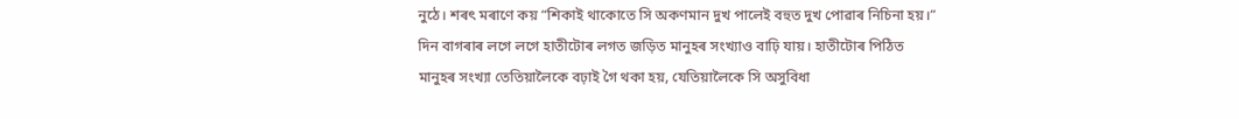নুঠে। শৰৎ মৰাণে কয় “শিকাই থাকোতে সি অকণমান দুখ পালেই বহুত দুখ পোৱাৰ নিচিনা হয়।”
দিন বাগৰাৰ লগে লগে হাতীটোৰ লগত জড়িত মানুহৰ সংখ্যাও বাঢ়ি যায়। হাতীটোৰ পিঠিত মানুহৰ সংখ্যা তেতিয়ালৈকে বঢ়াই গৈ থকা হয়, যেতিয়ালৈকে সি অসুবিধা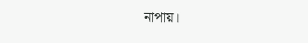নাপায়।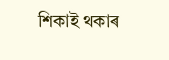শিকাই থকাৰ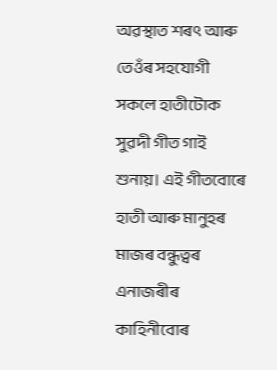অৱস্থাত শৰৎ আৰু তেওঁৰ সহযোগী সকলে হাতীটোক সুৱদী গীত গাই শুনায়। এই গীতবোৰে হাতী আৰু মানুহৰ মাজৰ বন্ধুত্বৰ এনাজৰীৰ কাহিনীবোৰ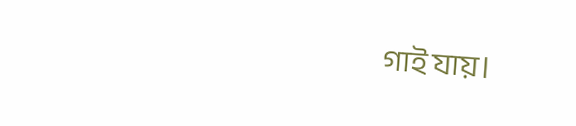গাই যায়।